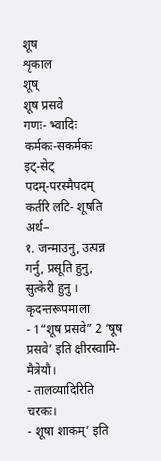शूष
शृकाल
शूष्
शूष प्रसवे
गणः- भ्वादिः
कर्मकः-सकर्मकः
इट्-सेट्
पदम्-परस्मैपदम्
कर्तरि लटि- शूषति
अर्थ−
१. जन्माउनु, उत्पन्न गर्नु, प्रसूति हुनु, सुत्केरी हुनु ।
कृदन्तरूपमाला
- 1“शूष प्रसवे” 2 ‘षूष प्रसवे’ इति क्षीरस्वामि-मैत्रेयौ।
- तालव्यादिरिति चरकः।
- शूषा शाकम्’ इति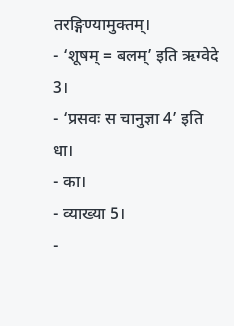तरङ्गिण्यामुक्तम्।
- ‘शूषम् = बलम्’ इति ऋग्वेदे 3।
- ‘प्रसवः स चानुज्ञा 4’ इति धा।
- का।
- व्याख्या 5।
-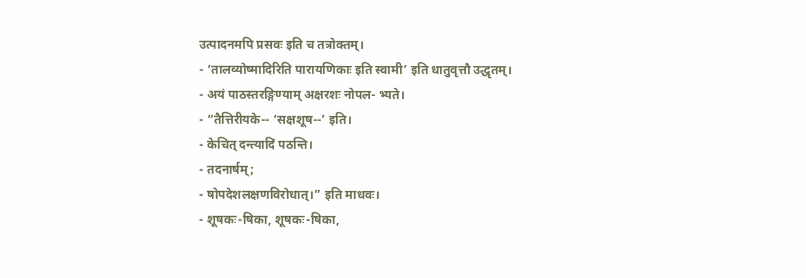उत्पादनमपि प्रसवः इति च तत्रोक्तम्।
- ‘तालव्योष्मादिरिति पारायणिकाः इति स्वामी’ इति धातुवृत्तौ उद्धृतम्।
- अयं पाठस्तरङ्गिण्याम् अक्षरशः नोपल- भ्यते।
- “तैत्तिरीयके-- ‘सक्षशूष--’ इति।
- केचित् दन्त्यादिं पठन्ति।
- तदनार्षम्;
- षोपदेशलक्षणविरोधात्।” इति माधवः।
- शूषकः-षिका, शूषकः-षिका,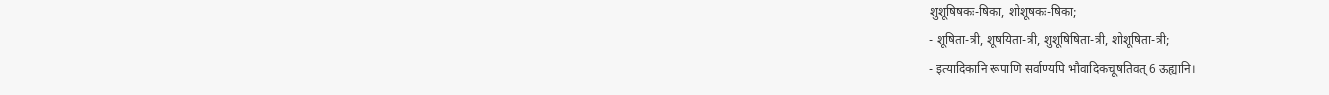शुशूषिषकः-षिका, शोशूषकः-षिका;
- शूषिता-त्री, शूषयिता-त्री, शुशूषिषिता-त्री, शोशूषिता-त्री;
- इत्यादिकानि रूपाणि सर्वाण्यपि भौवादिकचूषतिवत् 6 ऊह्यानि।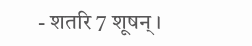- शतरि 7 शूषन्।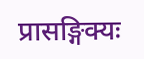प्रासङ्गिक्यः